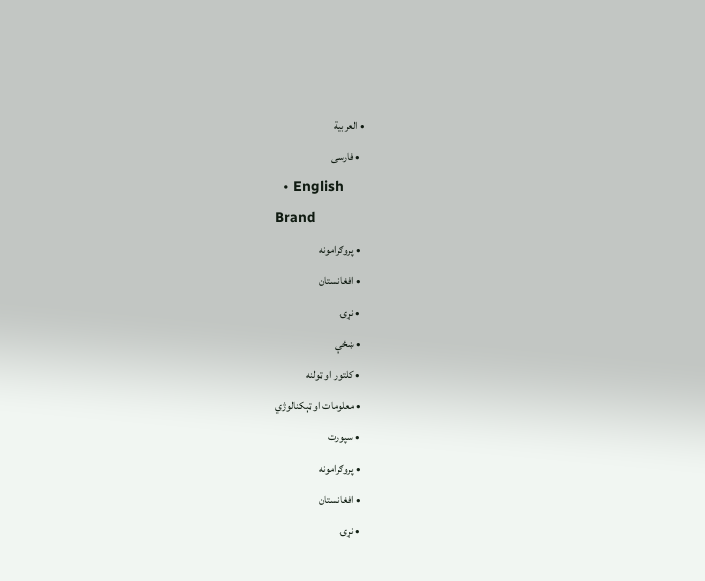• العربية
  • فارسی
  • English
Brand
  • پروګرامونه
  • افغانستان
  • نړۍ
  • ښځې
  • کلتور او ټولنه
  • معلومات او ټېکنالوژي
  • سپورت
  • پروګرامونه
  • افغانستان
  • نړۍ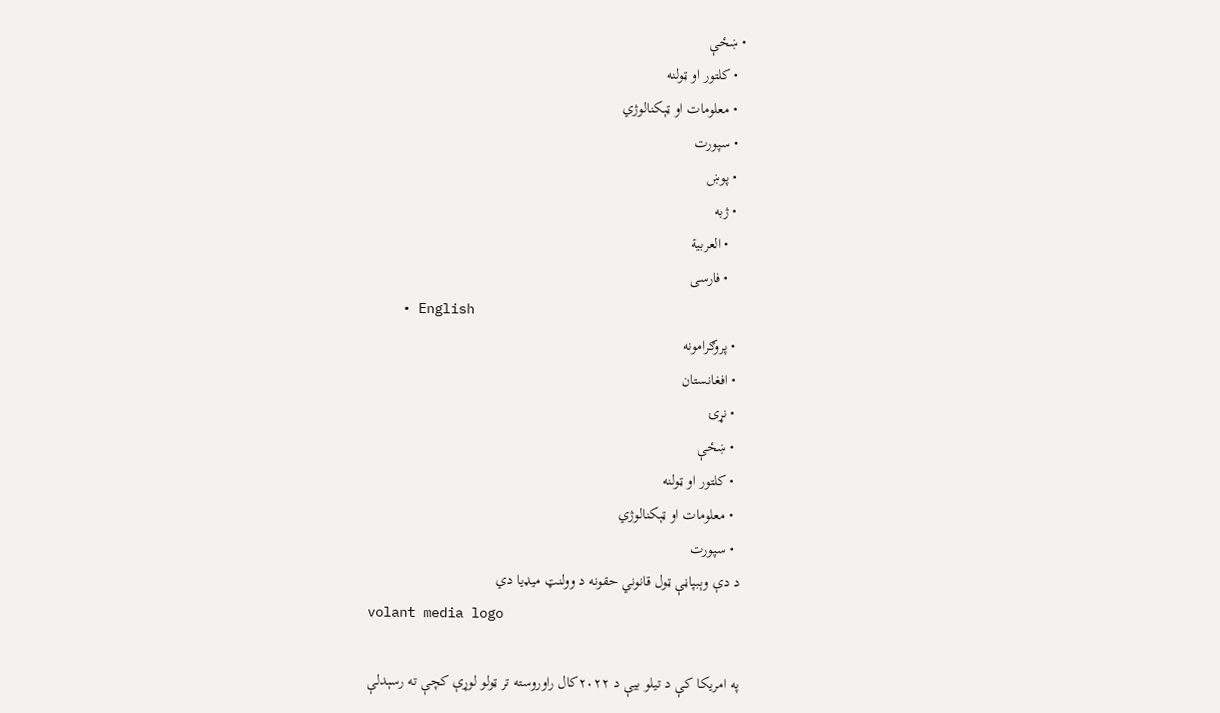• ښځې
  • کلتور او ټولنه
  • معلومات او ټېکنالوژي
  • سپورت
  • پوښ
  • ژبه
    • العربية
    • فارسی
    • English
  • پروګرامونه
  • افغانستان
  • نړۍ
  • ښځې
  • کلتور او ټولنه
  • معلومات او ټېکنالوژي
  • سپورت
د دې وېبپاڼې ټول قانوني حقونه د وولنټ میډیا دي
volant media logo

په امریکا کې د تیلو بیې د ۲۰۲۲کال راوروسته تر ټولو لوړې کچې ته رسېدلې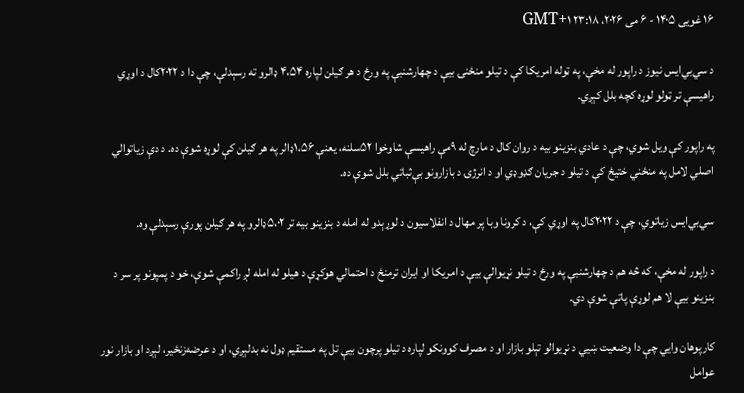۱۶ غویی ۱۴۰۵ - ۶ می ۲۰۲۶، ۲۳:۱۸ GMT+۱

د سي‌بي‌ایس نیوز د راپور له مخې، په ټوله امریکا کې د تیلو منځنۍ بیې د چهارشنبې په ورځ د هر ګیلن لپاره ۴،۵۴ ډالرو ته رسېدلې، چې دا د ۲۰۲۲کال د اوړي راهیسې تر ټولو لوړه کچه بلل کېږي.

په راپور کې ویل شوي، چې د عادي بنزینو بیه د روان کال د مارچ له ۹مې راهیسې شاوخوا ۵۲سلنه، یعنې ۱،۵۶ډالر په هر ګیلن کې لوړه شوې ده. د دې زیاتوالي اصلي لامل په منځني ختیځ کې د تیلو د جریان ګډوډي او د انرژۍ د بازارونو بې‌ثباتي بلل شوې ده.

سي‌بي‌ایس زیاتوي، چې د ۲۰۲۲کال په اوړي کې، د کرونا وبا پر مهال د انفلاسیون د لوړېدو له امله د بنزینو بیه تر ۵،۰۲ډالرو په هر ګیلن پورې رسېدلې وه.

د راپور له مخې، که څه هم د چهارشنبې په ورځ د تیلو نړیوالې بیې د امریکا او ایران ترمنځ د احتمالي هوکړې د هیلو له امله لږ راکمې شوې، خو د پمپونو پر سر د بنزینو بیې لا هم لوړې پاتې شوې دي.

کارپوهان وایي چې دا وضعیت ښيي د نړیوالو تېلو بازار او د مصرف کوونکو لپاره د تیلو پرچون بیې تل په مستقیم ډول نه بدلېږي، او د عرضه‌زنځير، لېږد او بازار نور عوامل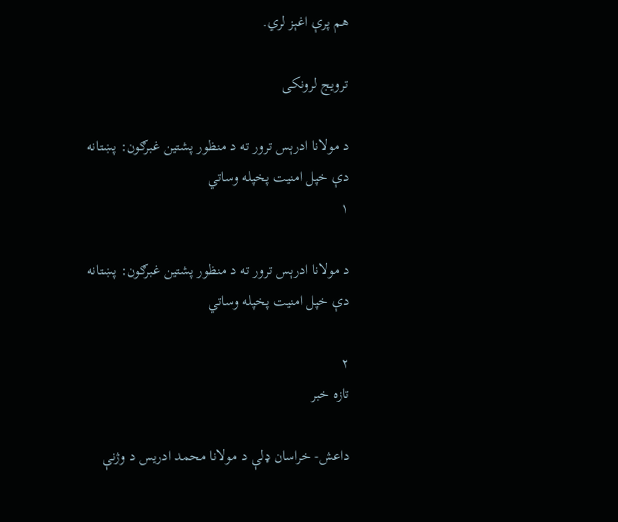هم پرې اغېز لري.

ترویج لرونکی

د مولانا ادرېس ترور ته د منظور پشتین غبرګون: پښتانه دې خپل امنیت پخپله وساتي
۱

د مولانا ادرېس ترور ته د منظور پشتین غبرګون: پښتانه دې خپل امنیت پخپله وساتي

۲
تازه خبر

داعش- خراسان ډلې د مولانا محمد ادریس د وژنې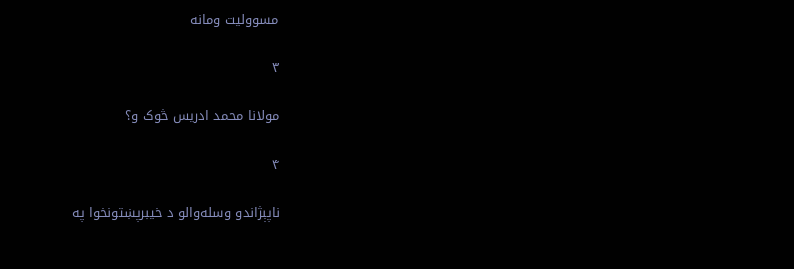مسوولیت ومانه

۳

مولانا محمد ادریس څوک و؟

۴

ناپېژاندو وسله‌والو د خیبرپښتونخوا په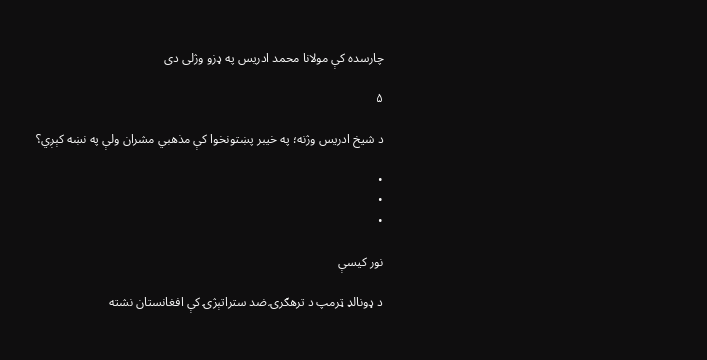چارسده کې مولانا محمد ادریس په ډزو وژلی دی

۵

د شیخ ادریس وژنه؛ په خیبر پښتونخوا کې مذهبي مشران ولې په نښه کېږي؟

•
•
•

نور کیسې

د ډونالډ ټرمپ د ترهګرۍ ضد ستراتېژۍ کې افغانستان نشته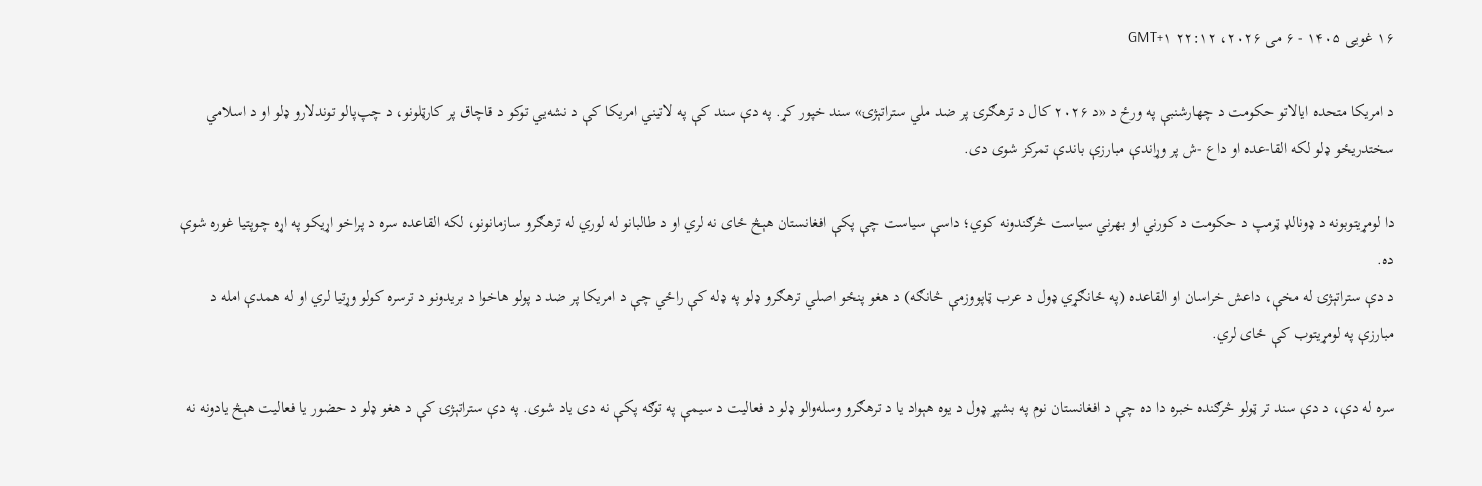۱۶ غویی ۱۴۰۵ - ۶ می ۲۰۲۶، ۲۲:۱۲ GMT+۱

د امریکا متحده ایالاتو حکومت د چهارشنبې په ورځ د «د ۲۰۲۶ کال د ترهګرۍ پر ضد ملي ستراتېژۍ» سند خپور کړ. په دې سند کې په لاتیني امریکا کې د نشه‌يي توکو د قاچاق پر کارټلونو، د چپ‌پالو توندلارو ډلو او د اسلامي سختدریځو ډلو لکه القا-عده او داع -ش پر وړاندې مبارزې باندې تمرکز شوی دی.

دا لومړیتوبونه د ډونالډ ټرمپ د حکومت د کورني او بهرني سیاست څرګندونه کوي؛ داسې سیاست چې پکې افغانستان هېڅ ځای نه لري او د طالبانو له لوري له ترهګرو سازمانونو، لکه القاعده سره د پراخو اړیکو په اړه چوپتیا غوره شوې ده.
د دې ستراتېژۍ له مخې، داعش خراسان او القاعده (په ځانګړي ډول د عرب ټاپووزمې څانګه) د هغو پنځو اصلي ترهګرو ډلو په ډله کې راځي چې د امریکا پر ضد د پولو هاخوا د بریدونو د ترسره کولو وړتیا لري او له همدې امله د مبارزې په لومړیتوب کې ځای لري.

سره له دې، د دې سند تر ټولو څرګنده خبره دا ده چې د افغانستان نوم په بشپړ ډول د یوه هېواد یا د ترهګرو وسله‌والو ډلو د فعالیت د سیمې په توګه پکې نه دی یاد شوی. په دې ستراتېژۍ کې د هغو ډلو د حضور یا فعالیت هېڅ یادونه نه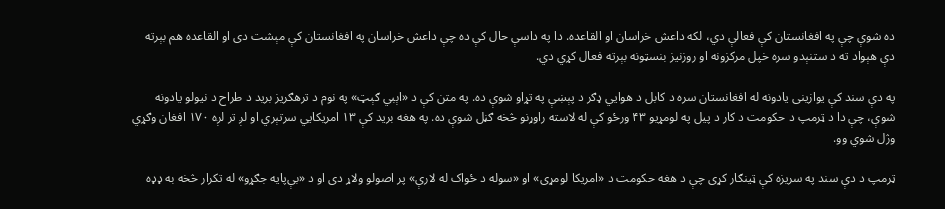ده شوې چې په افغانستان کې فعالې دي، لکه داعش خراسان او القاعده. دا په داسې حال کې ده چې داعش خراسان په افغانستان کې مېشت دی او القاعده هم بېرته دې هېواد ته د ستنېدو سره خپل مرکزونه او روزنیز بنسټونه بېرته فعال کړي دي.

په دې سند کې یوازینی یادونه له افغانستان سره د کابل د هوايي ډګر د پېښې په تړاو شوې ده. په متن کې د «اېبي ګېټ» په نوم د ترهګریز برید د طراح د نیولو یادونه شوې، چې دا د ټرمپ د حکومت د کار د پیل په لومړیو ۴۳ ورځو کې له لاسته راوړنو څخه ګڼل شوې ده. په هغه برید کې ۱۳ امریکايي سرتېري او لږ تر لږه ۱۷۰ افغان وګړي وژل شوي وو.

ټرمپ د دې سند په سریزه کې ټینګار کړی چې د هغه حکومت د «امریکا لومړی» او «سوله د ځواک له لارې» پر اصولو ولاړ دی او د «بې‌پایه جګړو» له تکرار څخه به ډډه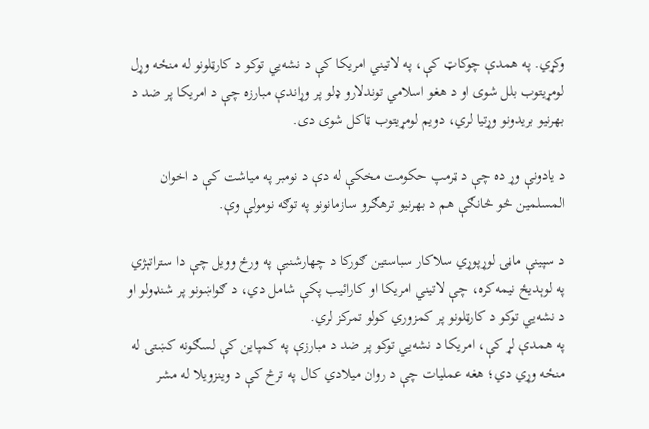وکړي. په همدې چوکاټ کې، په لاتیني امریکا کې د نشه‌يي توکو د کارټلونو له منځه وړل لومړیتوب بلل شوی او د هغو اسلامي توندلارو ډلو پر وړاندې مبارزه چې د امریکا پر ضد د بهرنیو بریدونو وړتیا لري، دویم لومړیتوب ټاکل شوی دی.

د یادونې وړ ده چې د ټرمپ حکومت مخکې له دې د نومبر په میاشت کې د اخوان المسلمین څو څانګې هم د بهرنیو ترهګرو سازمانونو په توګه نومولې وې.

د سپینې ماڼۍ لوړپوړي سلاکار سباستین ګورکا د چهارشنبې په ورځ وویل چې دا ستراتېژي په لوېدیځ نیمه‌کره، چې لاتیني امریکا او کارائیب پکې شامل دي، د ګواښونو پر شنډولو او د نشه‌يي توکو د کارټلونو پر کمزوري کولو تمرکز لري.
په همدې لړ کې، امریکا د نشه‌يي توکو پر ضد د مبارزې په کمپاین کې لسګونه کښتۍ له منځه وړي دي؛ هغه عملیات چې د روان میلادي کال په ترڅ کې د وینزویلا له مشر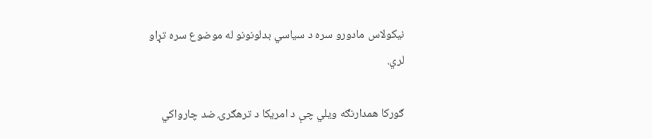نیکولاس مادورو سره د سیاسي بدلونونو له موضوع سره تړاو لري.

ګورکا همدارنګه ویلي چې د امریکا د ترهګرۍ ضد چارواکي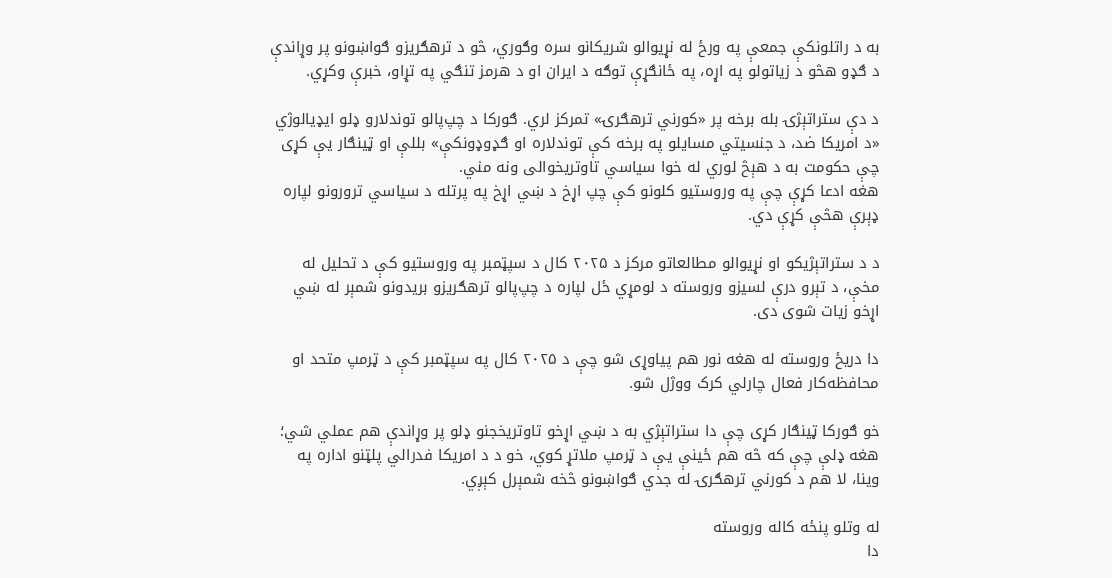به د راتلونکې جمعې په ورځ له نړیوالو شریکانو سره وګوري، څو د ترهګریزو ګواښونو پر وړاندې د ګډو هڅو د زیاتولو په اړه، په ځانګړې توګه د ایران او د هرمز تنګي په تړاو، خبرې وکړي.

د دې ستراتېژۍ بله برخه پر «کورني ترهګرۍ» تمرکز لري. ګورکا د چپ‌پالو توندلارو ډلو ایډیالوژي «د امریکا ضد، د جنسیتي مسایلو په برخه کې توندلاره او ګډوډونکې» بللې او ټینګار یې کړی چې حکومت به د هېڅ لوري له خوا سیاسي تاوتریخوالی ونه مني.
هغه ادعا کړې چې په وروستیو کلونو کې چپ اړخ د ښي اړخ په پرتله د سیاسي ترورونو لپاره ډېرې هڅې کړې دي.

د د ستراتېژیکو او نړیوالو مطالعاتو مرکز د ۲۰۲۵ کال د سپټمبر په وروستیو کې د تحلیل له مخې، د تېرو درې لسیزو وروسته د لومړي ځل لپاره د چپ‌پالو ترهګریزو بریدونو شمېر له ښي اړخو زیات شوی دی.

دا دریځ وروسته له هغه نور هم پیاوړی شو چې د ۲۰۲۵ کال په سپټمبر کې د ټرمپ متحد او محافظه‌کار فعال چارلي کرک ووژل شو.

خو ګورکا ټینګار کړی چې دا ستراتېژي به د ښي اړخو تاوتریخجنو ډلو پر وړاندې هم عملي شي؛ هغه ډلې چې که څه هم ځینې یې د ټرمپ ملاتړ کوي، خو د د امریکا فدرالي پلټنو اداره په وینا، لا هم د کورني ترهګرۍ له جدي ګواښونو څخه شمېرل کېږي.

له وتلو پنځه کاله وروسته
دا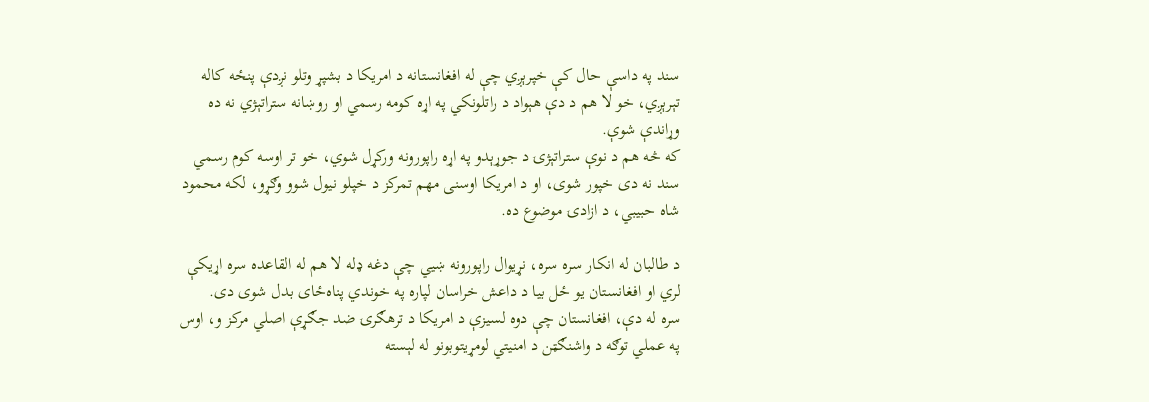سند په داسې حال کې خپرېږي چې له افغانستانه د امریکا د بشپړ وتلو نږدې پنځه کاله تېرېږي، خو لا هم د دې هېواد د راتلونکي په اړه کومه رسمي او روښانه ستراتېژي نه ده وړاندې شوې.
که څه هم د نوې ستراتېژۍ د جوړېدو په اړه راپورونه ورکړل شوي، خو تر اوسه کوم رسمي سند نه دی خپور شوی، او د امریکا اوسنی مهم تمرکز د خپلو نیول شوو وګړو، لکه محمود شاه حبیبي، د ازادۍ موضوع ده.

د طالبان له انکار سره سره، نړیوال راپورونه ښيي چې دغه ډله لا هم له القاعده سره اړیکې لري او افغانستان یو ځل بیا د داعش خراسان لپاره په خوندي پناه‌ځای بدل شوی دی.
سره له دې، افغانستان چې دوه لسیزې د امریکا د ترهګرۍ ضد جګړې اصلي مرکز و، اوس په عملي توګه د واشنګټن د امنیتي لومړیتوبونو له لېسته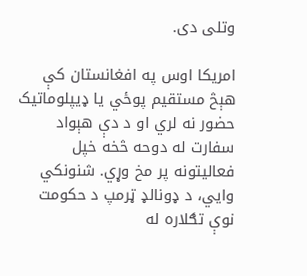وتلی دی.

امریکا اوس په افغانستان کې هېڅ مستقیم پوځي یا ډیپلوماتیک حضور نه لري او د دې هېواد سفارت له دوحه څخه خپل فعالیتونه پر مخ وړي. شنونکي وايي، د ډونالډ ټرمپ د حکومت نوې تګلاره له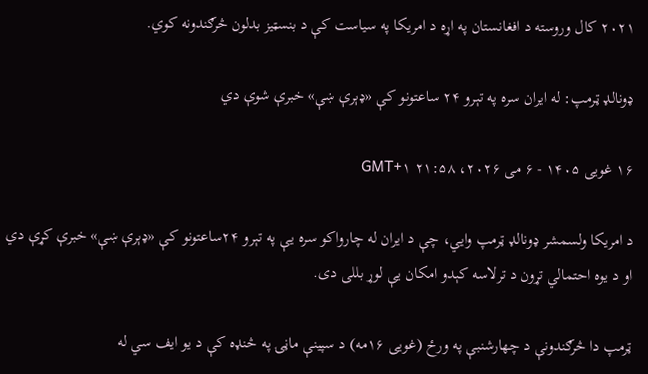۲۰۲۱ کال وروسته د افغانستان په اړه د امریکا په سیاست کې د بنسټیز بدلون څرګندونه کوي.

ډونالډ ټرمپ: له ایران سره په تېرو ۲۴ ساعتونو کې «ډېرې ښې» خبرې شوې دي

۱۶ غویی ۱۴۰۵ - ۶ می ۲۰۲۶، ۲۱:۵۸ GMT+۱

د امریکا ولسمشر ډونالډ ټرمپ وایي، چې د ایران له چارواکو سره یې په تېرو ۲۴ساعتونو کې «ډېرې ښې» خبرې کړې دي او د یوه احتمالي تړون د ترلاسه کېدو امکان یې لوړ بللی دی.

ټرمپ دا څرګندونې د چهارشنبې په ورځ (غویی ۱۶مه) د سپینې ماڼۍ په څنډه کې د یو ایف سي له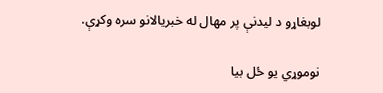لوبغاړو د لیدنې پر مهال له خبریالانو سره وکړې.

نوموړي یو ځل بیا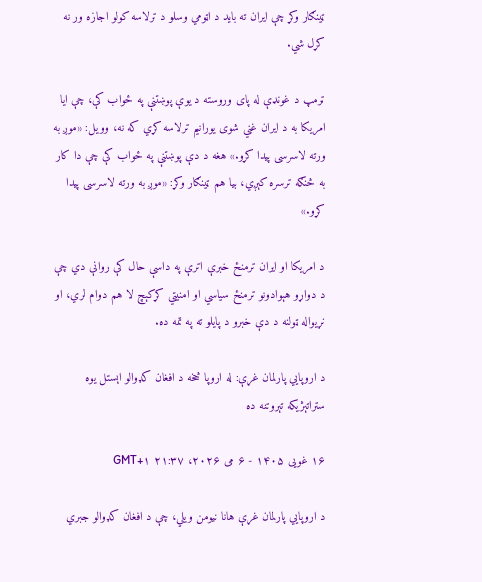ټینګار وکړ چې ایران ته باید د اټومي وسلو د ترلاسه کولو اجازه ور نه کړل شي.

ټرمپ د غونډې له پای وروسته د یوې پوښتنې په ځواب کې، چې ایا امریکا به د ایران غني شوی یورانیم ترلاسه کړي که نه، وویل: «موږ به ورته لاسرسی پیدا کړو.» هغه د دې پوښتنې په ځواب کې چې دا کار به څنګه ترسره کېږي، بیا هم ټینګار وکړ: «موږ به ورته لاسرسی پیدا کړو.»

د امریکا او ایران ترمنځ خبرې اترې په داسې حال کې روانې دي چې د دواړو هېوادونو ترمنځ سیاسي او امنیتي کړکېچ لا هم دوام لري، او نړیواله ټولنه د دې خبرو د پایلو ته په تمه ده.

د اروپایي پارلمان غړې: له اروپا څخه د افغان کډوالو اېستل یوه ستراتېژیکه تېروتنه ده

۱۶ غویی ۱۴۰۵ - ۶ می ۲۰۲۶، ۲۱:۳۷ GMT+۱

د اروپايي پارلمان غړې هانا نیومن ویلي، چې د افغان کډوالو جبري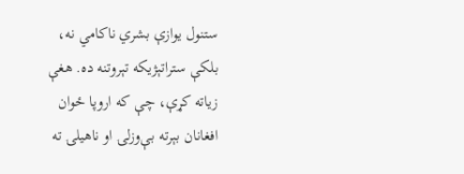ستنول یوازې بشري ناکامي نه، بلکې ستراتېژیکه تېروتنه ده. هغې زیاته کړې، چې که اروپا ځوان افغانان بېرته بې‌وزلۍ او ناهیلۍ ته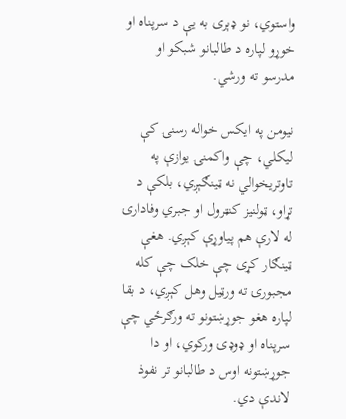واستوي، نو ډېری به یې د سرپناه او خوړو لپاره د طالبانو شبکو او مدرسو ته ورشي.

نیومن په ایکس خواله رسنۍ کې لیکلي، چې واکمنۍ یوازې په تاوتریخوالي نه ټینګېږي، بلکې د تړاو، ټولنیز کنټرول او جبري وفادارۍ له لارې هم پیاوړې کېږي. هغې ټینګار کړی چې خلک چې کله مجبورۍ ته ورټیل وهل کېږي، د بقا لپاره هغو جوړښتونو ته ورګرځي چې سرپناه او ډوډۍ ورکوي، او دا جوړښتونه اوس د طالبانو تر نفوذ لاندې دي.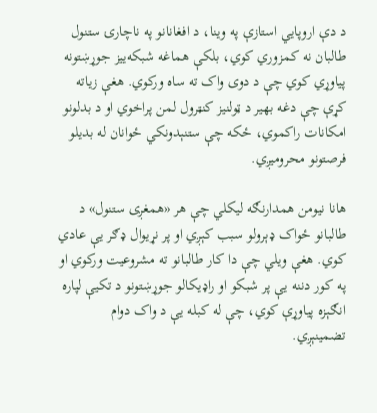د دې اروپايي استازې په وینا، د افغانانو په ناچارۍ ستنول طالبان نه کمزوري کوي، بلکې هماغه شبکه‌ییز جوړښتونه پیاوړي کوي چې د دوی واک ته ساه ورکوي. هغې زیاته کړې چې دغه بهیر د ټولنیز کنټرول لمن پراخوي او د بدلونو امکانات راکموي، ځکه چې ستنېدونکي ځوانان له بدیلو فرصتونو محرومیږي.

هانا نیومن همدارنګه لیکلي چې هر «همغږی ستنول» د طالبانو ځواک ډېرولو سبب کېږي او پر نړیوال ډګر یې عادي کوي. هغې ویلي چې دا کار طالبانو ته مشروعیت ورکوي او په کور دننه یې پر شبکو او راډیکالو جوړښتونو د تکیې لپاره انګېزه پیاوړې کوي، چې له کبله یې د واک دوام تضمینېږي.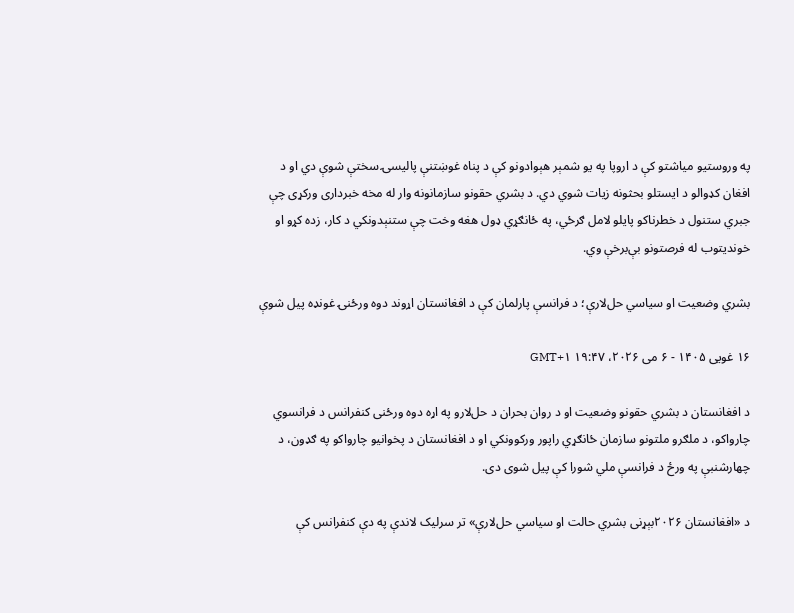په وروستیو میاشتو کې د اروپا په یو شمېر هېوادونو کې د پناه غوښتنې پالیسۍ سختې شوې دي او د افغان کډوالو د ایستلو بحثونه زیات شوي دي. د بشري حقونو سازمانونه وار له مخه خبرداری ورکړی چې جبري ستنول د خطرناکو پایلو لامل ګرځي، په ځانګړي ډول هغه وخت چې ستنېدونکي د کار، زده کړو او خوندیتوب له فرصتونو بې‌برخې وي.

بشري وضعیت او سیاسي حل‌لارې؛ د فرانسې پارلمان کې د افغانستان اړوند دوه ورځنۍ غونډه پیل شوې

۱۶ غویی ۱۴۰۵ - ۶ می ۲۰۲۶، ۱۹:۴۷ GMT+۱

د افغانستان د بشري حقونو وضعیت او د روان بحران د حل‌لارو په اړه دوه ورځنی کنفرانس د فرانسوي چارواکو، د ملګرو ملتونو سازمان ځانګړي راپور ورکوونکي او د افغانستان د پخوانیو چارواکو په ګډون، د چهارشنبې په ورځ د فرانسې ملي شورا کې پیل شوی دی.

د «افغانستان ۲۰۲۶بېړنی بشري حالت او سیاسي حل‌لارې» تر سرلیک لاندې په دې کنفرانس کې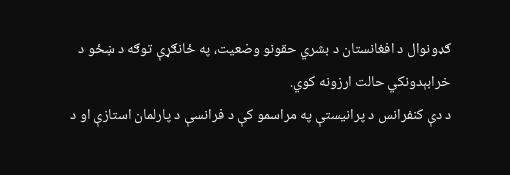ګډونوال د افغانستان د بشري حقونو وضعیت، په ځانګړې توګه د ښځو د خرابېدونکي حالت ارزونه کوي.
د دې کنفرانس د پرانیستې په مراسمو کې د فرانسې د پارلمان استازې او د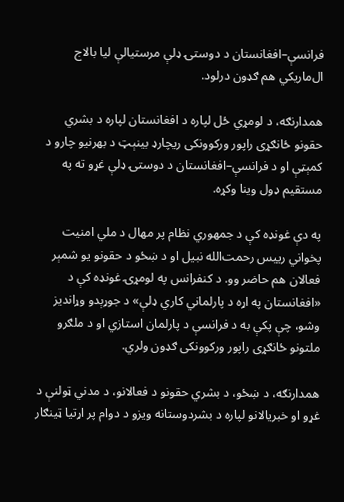فرانسې–افغانستان د دوستۍ ډلې مرستیالې لیا بالاج ال‌ماریکي هم ګډون درلود.

همدارنګه، د لومړي ځل لپاره د افغانستان لپاره د بشري حقونو ځانګړی راپور ورکوونکی ریچارډ بینېټ د بهرنیو چارو د کمېټې او د فرانسې–افغانستان د دوستۍ ډلې غړو ته په مستقیم ډول وینا وکړه.

په دې غونډه کې د جمهوري نظام پر مهال د ملي امنیت پخواني رییس رحمت‌الله نبیل او د ښځو د حقونو یو شمېر فعالان هم حاضر وو. د کنفرانس په لومړۍ غونډه کې د «افغانستان په اړه د پارلماني کاري ډلې» د جوړېدو وړاندیز وشو، چې پکې به د فرانسې د پارلمان استازي او د ملګرو ملتونو ځانګړی راپور ورکوونکی ګډون ولري.

همدارنګه، د ښځو، د بشري حقونو د فعالانو، د مدني ټولنې د غړو او خبریالانو لپاره د بشردوستانه ویزو د دوام پر اړتیا ټینګار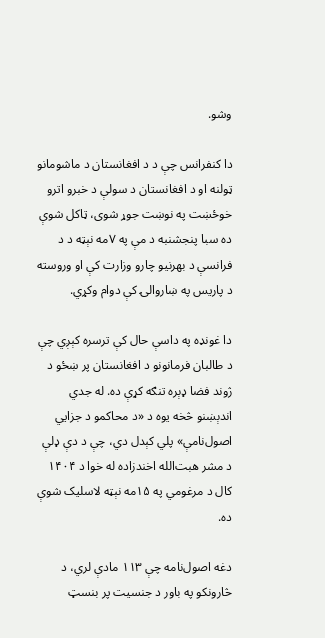وشو.

دا کنفرانس چې د د افغانستان د ماشومانو ټولنه او د افغانستان د سولې د خبرو اترو خوځښت په نوښت جوړ شوی، ټاکل شوې ده سبا پنجشنبه د مې په ۷مه نېټه د د فرانسې د بهرنیو چارو وزارت کې او وروسته د پاریس په ښاروالۍ کې دوام وکړي.

دا غونډه په داسې حال کې ترسره کېږي چې د طالبان فرمانونو د افغانستان پر ښځو د ژوند فضا ډېره تنګه کړې ده. له جدي اندېښنو څخه یوه د «د محاکمو د جزايي اصول‌نامې» پلي کېدل دي، چې د دې ډلې د مشر هبت‌الله اخندزاده له خوا د ۱۴۰۴ کال د مرغومي په ۱۵مه نېټه لاسلیک شوې ده.

دغه اصول‌نامه چې ۱۱۳ مادې لري، د څارونکو په باور د جنسیت پر بنسټ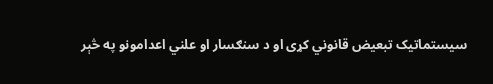سیستماتیک تبعیض قانوني کړی او د سنګسار او علني اعدامونو په څېر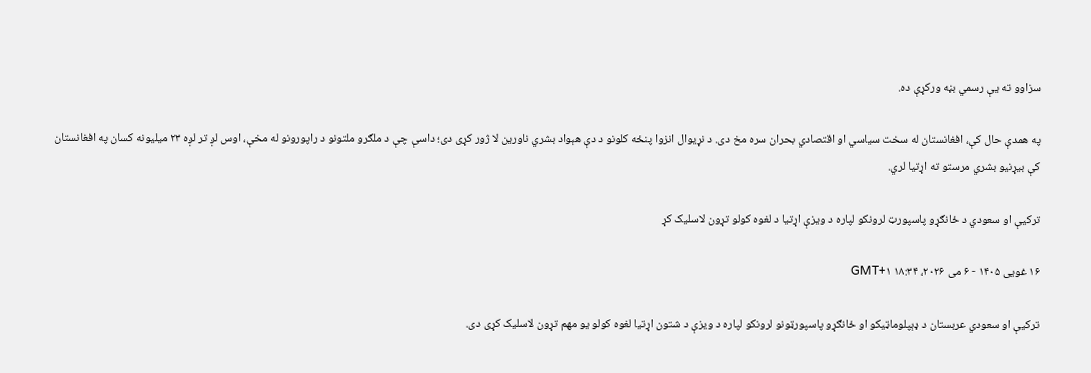سزاوو ته یې رسمي بڼه ورکړې ده.

په همدې حال کې، افغانستان له سخت سیاسي او اقتصادي بحران سره مخ دی. د نړیوال انزوا پنځه کلونو د دې هېواد بشري ناورین لا ژور کړی دی؛ داسې چې د ملګرو ملتونو د راپورونو له مخې، اوس لږ تر لږه ۲۳ میلیونه کسان په افغانستان کې بیړنیو بشري مرستو ته اړتیا لري.

ترکیې او سعودي د ځانګړو پاسپورټ لرونکو لپاره د ویزې اړتیا د لغوه کولو تړون لاسلیک کړ

۱۶ غویی ۱۴۰۵ - ۶ می ۲۰۲۶، ۱۸:۳۴ GMT+۱

ترکیې او سعودي عربستان د ډېپلوماټیکو او ځانګړو پاسپورټونو لرونکو لپاره د ویزې د شتون اړتیا لغوه کولو یو مهم تړون لاسلیک کړی دی.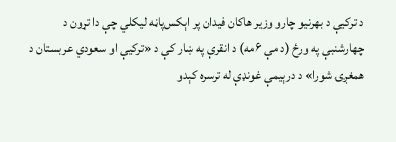د ترکیې د بهرنیو چارو وزیر هاکان فیدان پر اېکس‌پاڼه لیکلي چې دا تړون د چهارشنبې په ورځ (د مې ۶مه) د انقرې په ښار کې د «ترکیې او سعودي عربستان د همغږۍ شورا» د درېیمې غونډې له ترسره کېدو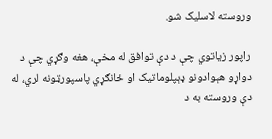وروسته لاسلیک شو.

راپور زیاتوي چې د دې توافق له مخې، هغه وګړي چې د دواړو هېوادونو ډېپلوماتیک او ځانګړي پاسپورټونه لري، له دې وروسته به د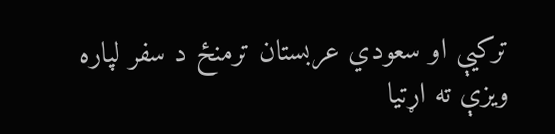ترکیې او سعودي عربستان ترمنځ د سفر لپاره ویزې ته اړتیا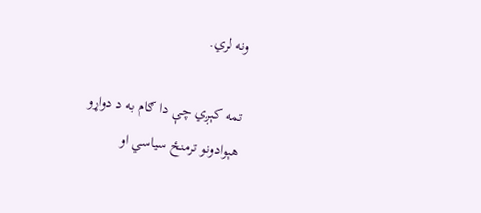ونه لري.

تمه کېږي چې دا ګام به د دواړو هېوادونو ترمنځ سیاسي او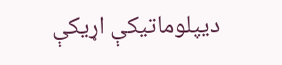دیپلوماتیکې اړیکې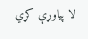لا پیاوړې کړي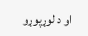او د لوړپوړو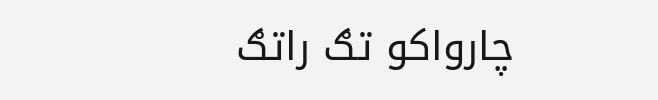چارواکو تګ راتګ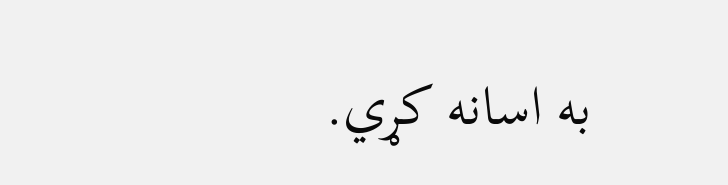به اسانه کړي.